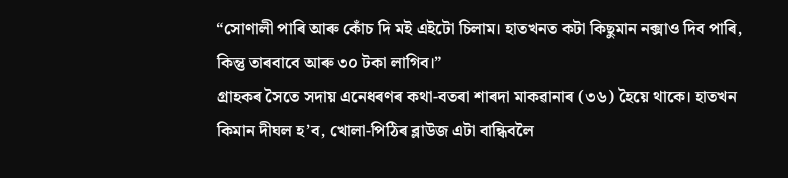“সোণালী পাৰি আৰু কোঁচ দি মই এইটো চিলাম। হাতখনত কটা কিছুমান নক্সাও দিব পাৰি, কিন্তু তাৰবাবে আৰু ৩০ টকা লাগিব।”
গ্ৰাহকৰ সৈতে সদায় এনেধৰণৰ কথা-বতৰা শাৰদা মাকৱানাৰ (৩৬) হৈয়ে থাকে। হাতখন কিমান দীঘল হ’ব, খোলা-পিঠিৰ ব্লাউজ এটা বান্ধিবলৈ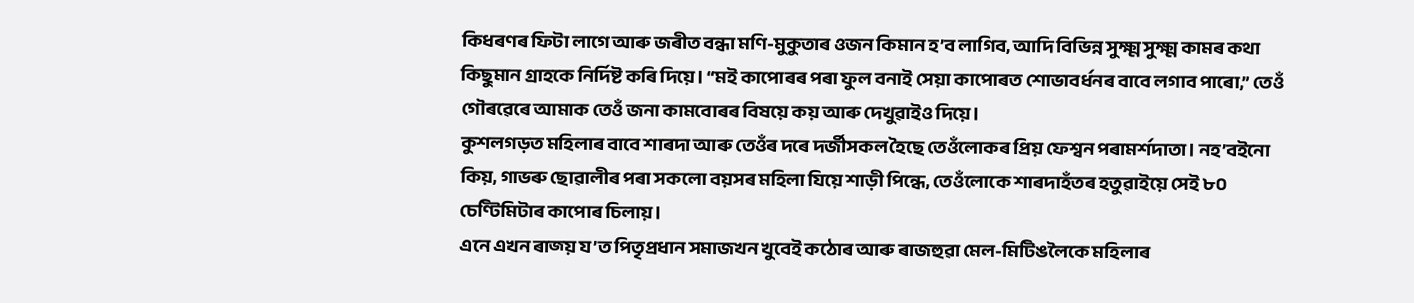কিধৰণৰ ফিটা লাগে আৰু জৰীত বন্ধা মণি-মুকুতাৰ ওজন কিমান হ’ব লাগিব, আদি বিভিন্ন সুক্ষ্ম সুক্ষ্ম কামৰ কথা কিছুমান গ্ৰাহকে নিৰ্দিষ্ট কৰি দিয়ে। “মই কাপোৰৰ পৰা ফুল বনাই সেয়া কাপোৰত শোভাবৰ্ধনৰ বাবে লগাব পাৰো,” তেওঁ গৌৰৱেৰে আমাক তেওঁ জনা কামবোৰৰ বিষয়ে কয় আৰু দেখুৱাইও দিয়ে।
কুশলগড়ত মহিলাৰ বাবে শাৰদা আৰু তেওঁৰ দৰে দৰ্জীসকল হৈছে তেওঁলোকৰ প্ৰিয় ফেশ্বন পৰামৰ্শদাতা। নহ’বইনো কিয়, গাভৰু ছোৱালীৰ পৰা সকলো বয়সৰ মহিলা যিয়ে শাড়ী পিন্ধে, তেওঁলোকে শাৰদাহঁতৰ হতুৱাইয়ে সেই ৮০ চেণ্টিমিটাৰ কাপোৰ চিলায়।
এনে এখন ৰাজ্য় য’ত পিতৃপ্ৰধান সমাজখন খুবেই কঠোৰ আৰু ৰাজহুৱা মেল-মিটিঙলৈকে মহিলাৰ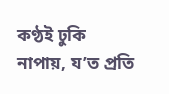কণ্ঠই ঢুকি নাপায়, য’ত প্ৰতি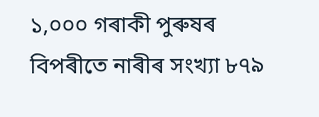১,০০০ গৰাকী পুৰুষৰ বিপৰীতে নাৰীৰ সংখ্যা ৮৭৯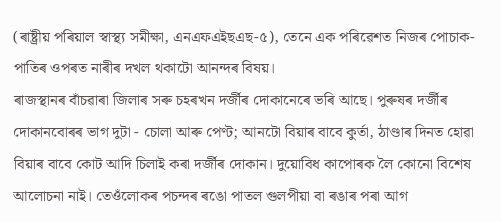(ৰাষ্ট্ৰীয় পৰিয়াল স্বাস্থ্য সমীক্ষা, এনএফএইছএছ-৫), তেনে এক পৰিৱেশত নিজৰ পোচাক-পাতিৰ ওপৰত নাৰীৰ দখল থকাটো আনন্দৰ বিষয়।
ৰাজস্থানৰ বাঁচৱাৰা জিলাৰ সৰু চহৰখন দৰ্জীৰ দোকানেৰে ভৰি আছে। পুৰুষৰ দৰ্জীৰ দোকানবোৰৰ ভাগ দুটা - চোলা আৰু পেণ্ট; আনটো বিয়াৰ বাবে কুৰ্তা, ঠাণ্ডাৰ দিনত হোৱা বিয়াৰ বাবে কোট আদি চিলাই কৰা দৰ্জীৰ দোকান। দুয়োবিধ কাপোৰক লৈ কোনো বিশেষ আলোচনা নাই। তেওঁলোকৰ পচন্দৰ ৰঙো পাতল গুলপীয়া বা ৰঙাৰ পৰা আগ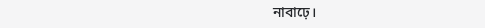নাবাঢ়ে।